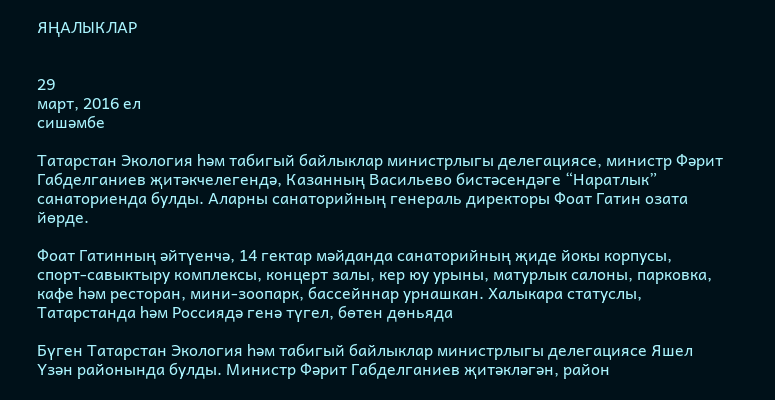ЯҢАЛЫКЛАР


29
март, 2016 ел
сишәмбе

Татарстан Экология һәм табигый байлыклар министрлыгы делегациясе, министр Фәрит Габделганиев җитәкчелегендә, Казанның Васильево бистәсендәге “Наратлык” санаториенда булды. Аларны санаторийның генераль директоры Фоат Гатин озата йөрде.

Фоат Гатинның әйтүенчә, 14 гектар мәйданда санаторийның җиде йокы корпусы, спорт-савыктыру комплексы, концерт залы, кер юу урыны, матурлык салоны, парковка, кафе һәм ресторан, мини-зоопарк, бассейннар урнашкан. Халыкара статуслы, Татарстанда һәм Россиядә генә түгел, бөтен дөньяда

Бүген Татарстан Экология һәм табигый байлыклар министрлыгы делегациясе Яшел Үзән районында булды. Министр Фәрит Габделганиев җитәкләгән, район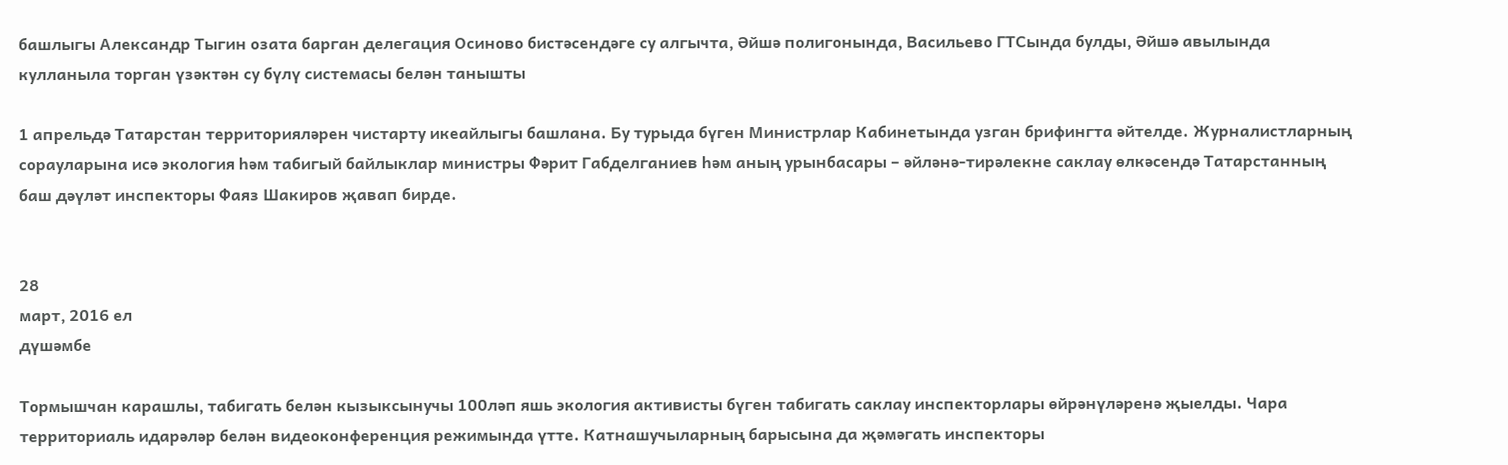башлыгы Александр Тыгин озата барган делегация Осиново бистәсендәге су алгычта, Әйшә полигонында, Васильево ГТСында булды, Әйшә авылында кулланыла торган үзәктән су бүлү системасы белән танышты

1 апрельдә Татарстан территорияләрен чистарту икеайлыгы башлана. Бу турыда бүген Министрлар Кабинетында узган брифингта әйтелде. Журналистларның сорауларына исә экология һәм табигый байлыклар министры Фәрит Габделганиев һәм аның урынбасары – әйләнә-тирәлекне саклау өлкәсендә Татарстанның баш дәүләт инспекторы Фаяз Шакиров җавап бирде.


28
март, 2016 ел
дүшәмбе

Тормышчан карашлы, табигать белән кызыксынучы 100ләп яшь экология активисты бүген табигать саклау инспекторлары өйрәнүләренә җыелды. Чара территориаль идарәләр белән видеоконференция режимында үтте. Катнашучыларның барысына да җәмәгать инспекторы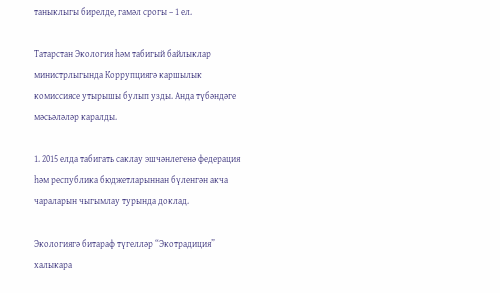таныклыгы бирелде, гамәл срогы – 1 ел.

Татарстан Экология һәм табигый байлыклар министрлыгында Коррупциягә каршылык комиссиясе утырышы булып узды. Анда түбәндәге мәсьәләләр каралды.

1. 2015 елда табигать саклау эшчәнлегенә федерация һәм республика бюджетларыннан бүленгән акча чараларын чыгымлау турында доклад.

Экологиягә битараф түгелләр “Экотрадиция” халыкара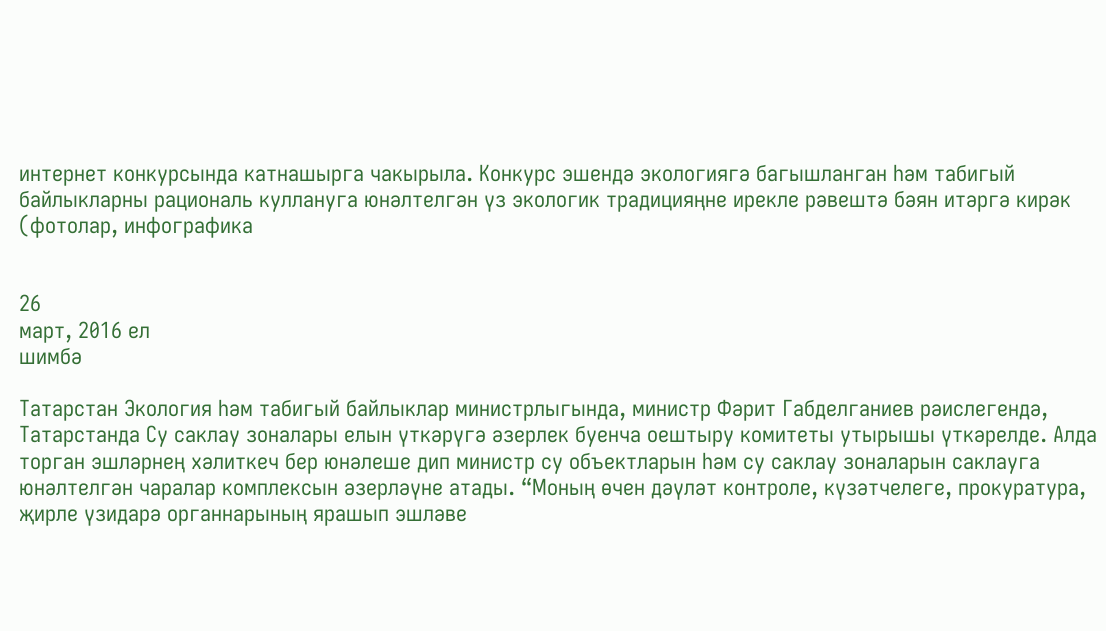интернет конкурсында катнашырга чакырыла. Конкурс эшендә экологиягә багышланган һәм табигый байлыкларны рациональ куллануга юнәлтелгән үз экологик традицияңне ирекле рәвештә бәян итәргә кирәк (фотолар, инфографика


26
март, 2016 ел
шимбә

Татарстан Экология һәм табигый байлыклар министрлыгында, министр Фәрит Габделганиев рәислегендә, Татарстанда Су саклау зоналары елын үткәрүгә әзерлек буенча оештыру комитеты утырышы үткәрелде. Алда торган эшләрнең хәлиткеч бер юнәлеше дип министр су объектларын һәм су саклау зоналарын саклауга юнәлтелгән чаралар комплексын әзерләүне атады. “Моның өчен дәүләт контроле, күзәтчелеге, прокуратура, җирле үзидарә органнарының ярашып эшләве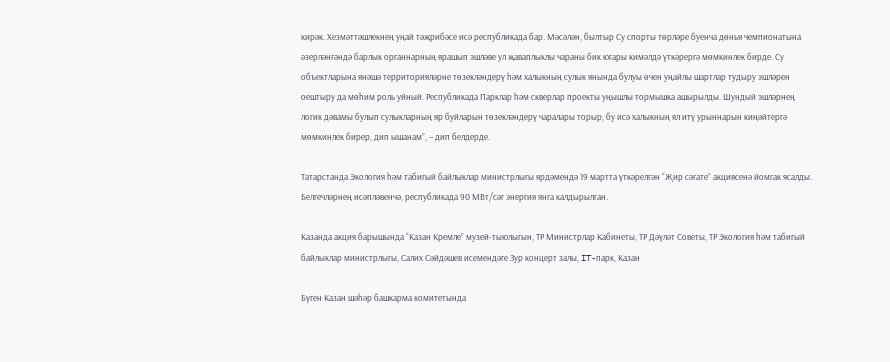кирәк. Хезмәттәшлекнең уңай тәҗрибәсе исә республикада бар. Мәсәлән, былтыр Су спорты төрләре буенча дөнья чемпионатына әзерләнгәндә барлык органнарның ярашып эшләве ул җаваплыклы чараны бик югары кимәлдә үткәрергә мөмкинлек бирде. Су объектларына янәшә территорияләрне төзекләндерү һәм халыкның сулык янында булуы өчен уңайлы шартлар тудыру эшләрен оештыру да мөһим роль уйный. Республикада Парклар һәм скверлар проекты уңышлы тормышка ашырылды. Шундый эшләрнең логик дәвамы булып сулыкларның яр буйларын төзекләндерү чаралары торыр, бу исә халыкның ял итү урыннарын киңәйтергә мөмкинлек бирер, дип ышанам”, – дип белдерде.

Татарстанда Экология һәм табигый байлыклар министрлыгы ярдәмендә 19 мартта үткәрелгән “Җир сәгате” акциясенә йомгак ясалды. Белгечләрнең исәпләвенчә, республикада 90 МВт/сәг энергия янга калдырылган.

Казанда акция барышында “Казан Кремле” музей-тыюлыгын, ТР Министрлар Кабинеты, ТР Дәүләт Советы, ТР Экология һәм табигый байлыклар министрлыгы, Салих Сәйдәшев исемендәге Зур концерт залы, IT-парк, Казан

Бүген Казан шәһәр башкарма комитетында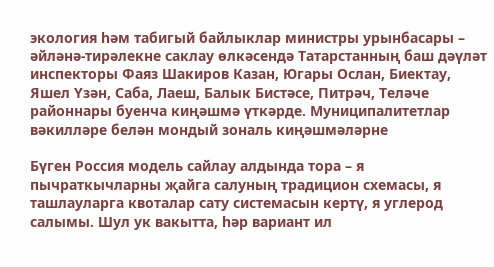экология һәм табигый байлыклар министры урынбасары – әйләнә-тирәлекне саклау өлкәсендә Татарстанның баш дәүләт инспекторы Фаяз Шакиров Казан, Югары Ослан, Биектау, Яшел Үзән, Саба, Лаеш, Балык Бистәсе, Питрәч, Теләче районнары буенча киңәшмә үткәрде. Муниципалитетлар вәкилләре белән мондый зональ киңәшмәләрне

Бүген Россия модель сайлау алдында тора – я пычраткычларны җайга салуның традицион схемасы, я ташлауларга квоталар сату системасын кертү, я углерод салымы. Шул ук вакытта, һәр вариант ил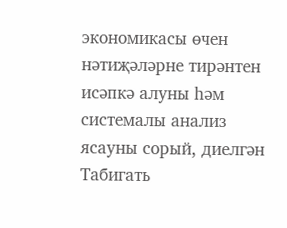экономикасы өчен нәтиҗәләрне тирәнтен исәпкә алуны һәм системалы анализ ясауны сорый, диелгән Табигать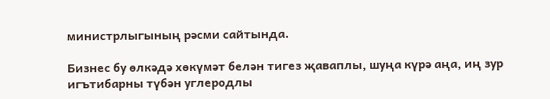министрлыгының рәсми сайтында.

Бизнес бу өлкәдә хөкүмәт белән тигез җаваплы, шуңа күрә аңа, иң зур игътибарны түбән углеродлы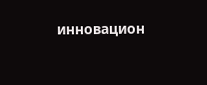инновацион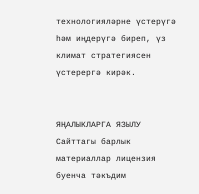технологияләрне үстерүгә һәм иңдерүгә биреп, үз климат стратегиясен үстерергә кирәк.


ЯҢАЛЫКЛАРГА ЯЗЫЛУ
Сайттагы барлык материаллар лицензия буенча тәкъдим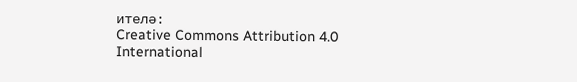ителә:
Creative Commons Attribution 4.0 International